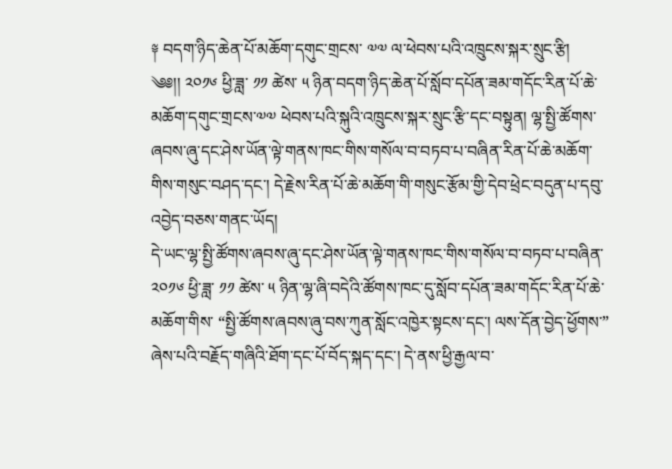༈ བདག་ཉིད་ཆེན་པོ་མཆོག་དགུང་གྲངས་ ༧༧ ལ་ཕེབས་པའི་འཁྲུངས་སྐར་སྲུང་རྩི།
༄༅།། ༢༠༡༦ ཕྱི་ཟླ་ ༡༡ ཚེས་ ༥ ཉིན་བདག་ཉིད་ཆེན་པོ་སློབ་དཔོན་ཟམ་གདོང་རིན་པོ་ཆེ་མཆོག་དགུང་གྲངས་༧༧ ཕེབས་པའི་སྐུའི་འཁྲུངས་སྐར་སྲུང་རྩི་དང་བསྟུན། ལྷ་སྤྱི་ཚོགས་ཞབས་ཞུ་དང་ཤེས་ཡོན་ལྟེ་གནས་ཁང་གིས་གསོལ་བ་བཏབ་པ་བཞིན་རིན་པོ་ཆེ་མཆོག་གིས་གསུང་བཤད་དང་། དེ་རྗེས་རིན་པོ་ཆེ་མཆོག་གི་གསུང་རྩོམ་གྱི་དེབ་ཕྲེང་བདུན་པ་དབུ་འབྱེད་བཅས་གནང་ཡོད།
དེ་ཡང་ལྷ་སྤྱི་ཚོགས་ཞབས་ཞུ་དང་ཤེས་ཡོན་ལྟེ་གནས་ཁང་གིས་གསོལ་བ་བཏབ་པ་བཞིན་ ༢༠༡༦ ཕྱི་ཟླ་ ༡༡ ཚེས་ ༥ ཉིན་ལྷ་ཞི་བདེའི་ཚོགས་ཁང་དུ་སློབ་དཔོན་ཟམ་གདོང་རིན་པོ་ཆེ་མཆོག་གིས་ “སྤྱི་ཚོགས་ཞབས་ཞུ་བས་ཀུན་སློང་འཁྱེར་སྟངས་དང་། ལས་དོན་བྱེད་ཕྱོགས་” ཞེས་པའི་བརྗོད་གཞིའི་ཐོག་དང་པོ་བོད་སྐད་དང་། དེ་ནས་ཕྱི་རྒྱལ་བ་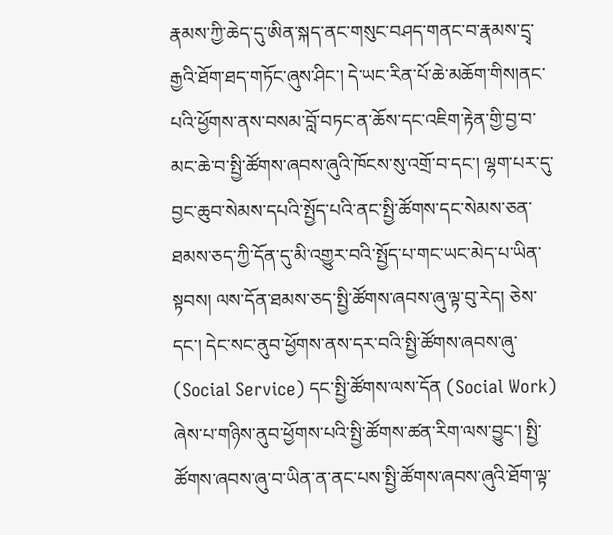རྣམས་ཀྱི་ཆེད་དུ་ཨིན་སྐད་ནང་གསུང་བཤད་གནང་བ་རྣམས་དྲྭ་རྒྱའི་ཐོག་ཐད་གཏོང་ཞུས་ཤིང་། དེ་ཡང་རིན་པོ་ཆེ་མཆོག་གིས།ནང་པའི་ཕྱོགས་ནས་བསམ་བློ་བཏང་ན་ཆོས་དང་འཇིག་རྟེན་གྱི་བྱ་བ་མང་ཆེ་བ་སྤྱི་ཚོགས་ཞབས་ཞུའི་ཁོངས་སུ་འགྲོ་བ་དང་། ལྷག་པར་དུ་བྱང་ཆུབ་སེམས་དཔའི་སྤྱོད་པའི་ནང་སྤྱི་ཚོགས་དང་སེམས་ཅན་ཐམས་ཅད་ཀྱི་དོན་དུ་མི་འགྱུར་བའི་སྤྱོད་པ་གང་ཡང་མེད་པ་ཡིན་སྟབས། ལས་དོན་ཐམས་ཅད་སྤྱི་ཚོགས་ཞབས་ཞུ་ལྟ་བུ་རེད། ཅེས་དང་། དེང་སང་ནུབ་ཕྱོགས་ནས་དར་བའི་སྤྱི་ཚོགས་ཞབས་ཞུ་ (Social Service) དང་སྤྱི་ཚོགས་ལས་དོན (Social Work) ཞེས་པ་གཉིས་ནུབ་ཕྱོགས་པའི་སྤྱི་ཚོགས་ཚན་རིག་ལས་བྱུང་། སྤྱི་ཚོགས་ཞབས་ཞུ་བ་ཡིན་ན་ནང་པས་སྤྱི་ཚོགས་ཞབས་ཞུའི་ཐོག་ལྟ་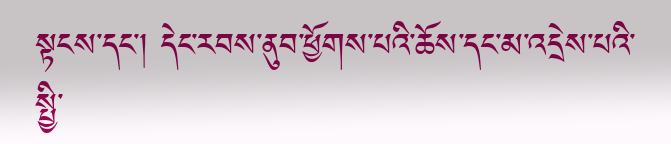སྟངས་དང་། དེང་རབས་ནུབ་ཕྱོགས་པའི་ཆོས་དང་མ་འདྲེས་པའི་སྤྱི་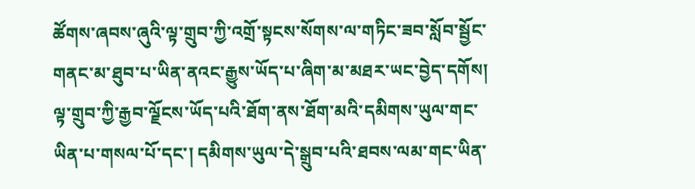ཚོགས་ཞབས་ཞུའི་ལྟ་གྲུབ་ཀྱི་འགྲོ་སྟངས་སོགས་ལ་གཏིང་ཟབ་སློབ་སྦྱོང་གནང་མ་ཐུབ་པ་ཡིན་ནའང་རྒྱུས་ཡོད་པ་ཞིག་མ་མཐར་ཡང་བྱེད་དགོས། ལྟ་གྲུབ་ཀྱི་རྒྱབ་ལྗོངས་ཡོད་པའི་ཐོག་ནས་ཐོག་མའི་དམིགས་ཡུལ་གང་ཡིན་པ་གསལ་པོ་དང་། དམིགས་ཡུལ་དེ་སྒྲུབ་པའི་ཐབས་ལམ་གང་ཡིན་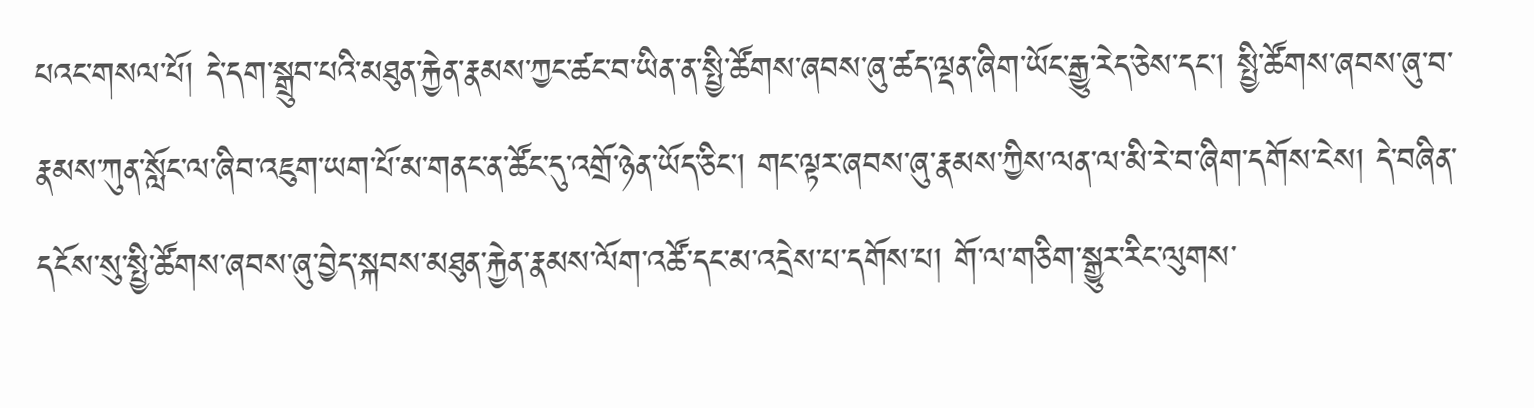པའང་གསལ་པོ། དེ་དག་སྒྲུབ་པའི་མཐུན་རྐྱེན་རྣམས་ཀྱང་ཚང་བ་ཡིན་ན་སྤྱི་ཚོགས་ཞབས་ཞུ་ཚད་ལྡན་ཞིག་ཡོང་རྒྱུ་རེད་ཅེས་དང་། སྤྱི་ཚོགས་ཞབས་ཞུ་བ་རྣམས་ཀུན་སློང་ལ་ཞིབ་འཇུག་ཡག་པོ་མ་གནང་ན་ཚོང་དུ་འགྲོ་ཉེན་ཡོད་ཅིང་། གང་ལྟར་ཞབས་ཞུ་རྣམས་ཀྱིས་ལན་ལ་མི་རེ་བ་ཞིག་དགོས་ངེས། དེ་བཞིན་དངོས་སུ་སྤྱི་ཚོགས་ཞབས་ཞུ་བྱེད་སྐབས་མཐུན་རྐྱེན་རྣམས་ལོག་འཚོ་དང་མ་འདྲེས་པ་དགོས་པ། གོ་ལ་གཅིག་སྒྱུར་རིང་ལུགས་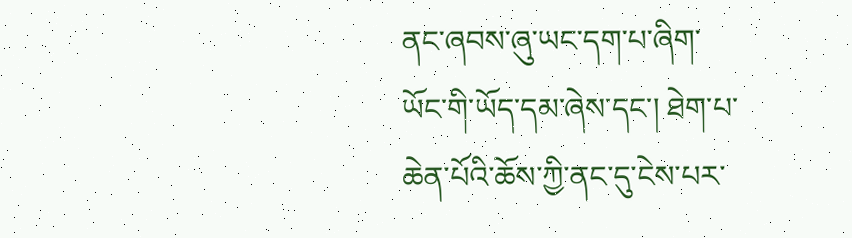ནང་ཞབས་ཞུ་ཡང་དག་པ་ཞིག་ཡོང་གི་ཡོད་དམ་ཞེས་དང་། ཐེག་པ་ཆེན་པོའི་ཆོས་ཀྱི་ནང་དུ་ངེས་པར་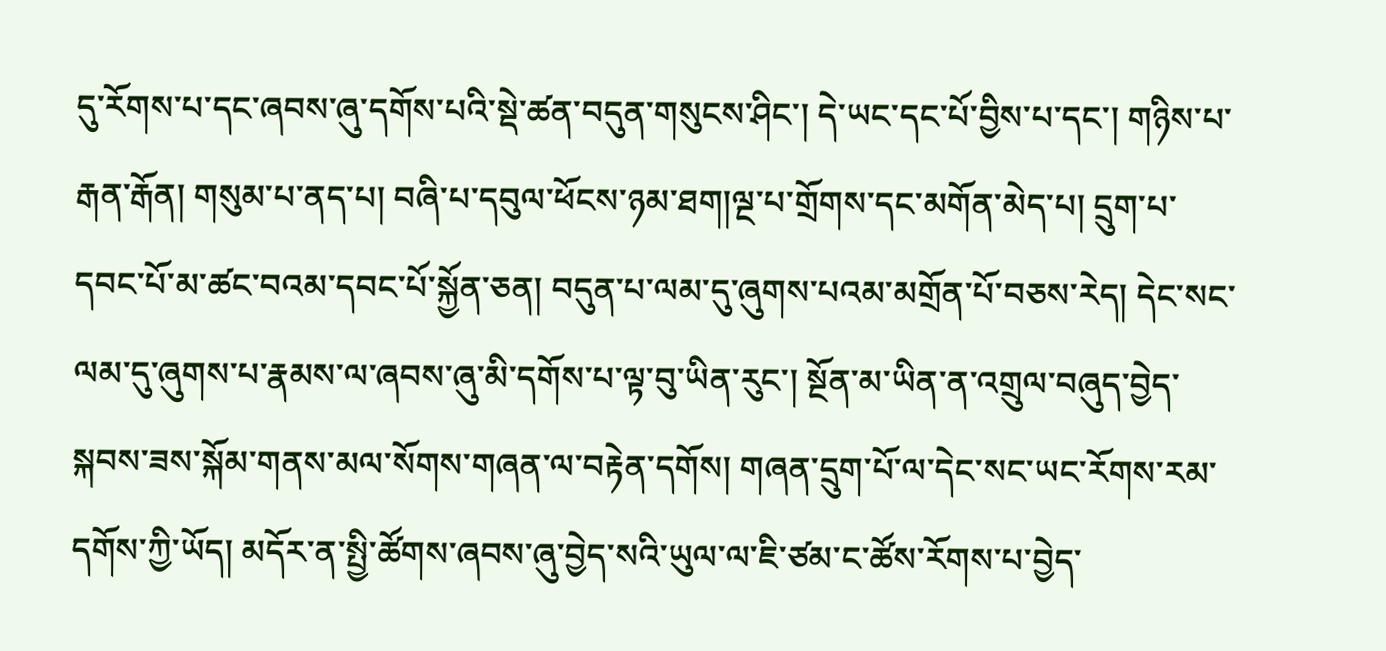དུ་རོགས་པ་དང་ཞབས་ཞུ་དགོས་པའི་སྡེ་ཚན་བདུན་གསུངས་ཤིང་། དེ་ཡང་དང་པོ་བྱིས་པ་དང་། གཉིས་པ་རྒན་རྒོན། གསུམ་པ་ནད་པ། བཞི་པ་དབུལ་ཕོངས་ཉམ་ཐག།ལྔ་པ་གྲོགས་དང་མགོན་མེད་པ། དྲུག་པ་དབང་པོ་མ་ཚང་བའམ་དབང་པོ་སྐྱོན་ཅན། བདུན་པ་ལམ་དུ་ཞུགས་པའམ་མགྲོན་པོ་བཅས་རེད། དེང་སང་ལམ་དུ་ཞུགས་པ་རྣམས་ལ་ཞབས་ཞུ་མི་དགོས་པ་ལྟ་བུ་ཡིན་རུང་། སྔོན་མ་ཡིན་ན་འགྲུལ་བཞུད་བྱེད་སྐབས་ཟས་སྐོམ་གནས་མལ་སོགས་གཞན་ལ་བརྟེན་དགོས། གཞན་དྲུག་པོ་ལ་དེང་སང་ཡང་རོགས་རམ་དགོས་ཀྱི་ཡོད། མདོར་ན་སྤྱི་ཚོགས་ཞབས་ཞུ་བྱེད་སའི་ཡུལ་ལ་ཇི་ཙམ་ང་ཚོས་རོགས་པ་བྱེད་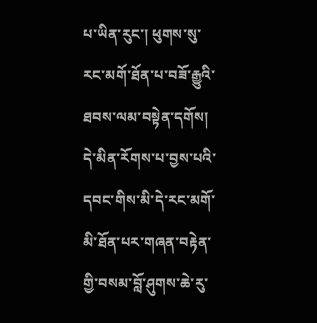པ་ཡིན་རུང་། ཕུགས་སུ་རང་མགོ་ཐོན་པ་བཟོ་རྒྱུའི་ཐབས་ལམ་བསྟེན་དགོས། དེ་མིན་རོགས་པ་བྱས་པའི་དབང་གིས་མི་དེ་རང་མགོ་མི་ཐོན་པར་གཞན་བརྟེན་གྱི་བསམ་བློ་ཤུགས་ཆེ་རུ་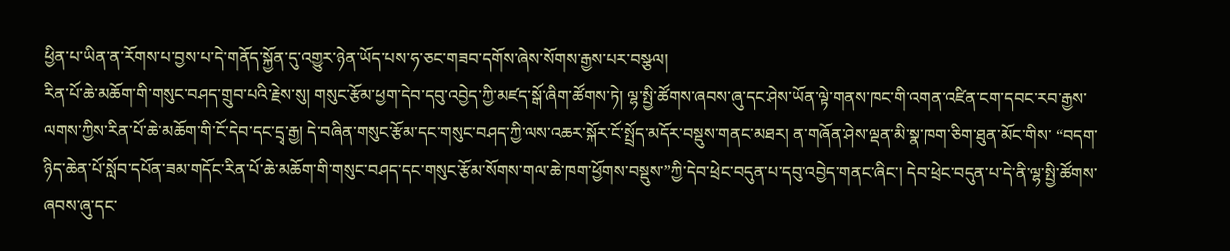ཕྱིན་པ་ཡིན་ན་རོགས་པ་བྱས་པ་དེ་གནོད་སྐྱོན་དུ་འགྱུར་ཉེན་ཡོད་པས་ཧ་ཅང་གཟབ་དགོས་ཞེས་སོགས་རྒྱས་པར་བསྩལ།
རིན་པོ་ཆེ་མཆོག་གི་གསུང་བཤད་གྲུབ་པའི་རྗེས་སུ། གསུང་རྩོམ་ཕྱག་དེབ་དབུ་འབྱེད་ཀྱི་མཛད་སྒོ་ཞིག་ཚོགས་ཏེ། ལྷ་སྤྱི་ཚོགས་ཞབས་ཞུ་དང་ཤེས་ཡོན་ལྟེ་གནས་ཁང་གི་འགན་འཛིན་ངག་དབང་རབ་རྒྱས་ལགས་ཀྱིས་རིན་པོ་ཆེ་མཆོག་གི་ངོ་དེབ་དང་དྲྭ་རྒྱ། དེ་བཞིན་གསུང་རྩོམ་དང་གསུང་བཤད་ཀྱི་ལས་འཆར་སྐོར་ངོ་སྤྲོད་མདོར་བསྡུས་གནང་མཐར། ན་གཞོན་ཤེས་ལྡན་མི་སྣ་ཁག་ཅིག་ཐུན་མོང་གིས་ “བདག་ཉིད་ཆེན་པོ་སློབ་དཔོན་ཟམ་གདོང་རིན་པོ་ཆེ་མཆོག་གི་གསུང་བཤད་དང་གསུང་རྩོམ་སོགས་གལ་ཆེ་ཁག་ཕྱོགས་བསྡུས་”ཀྱི་དེབ་ཕྲེང་བདུན་པ་དབུ་འབྱེད་གནང་ཞིང་། དེབ་ཕྲེང་བདུན་པ་དེ་ནི་ལྷ་སྤྱི་ཚོགས་ཞབས་ཞུ་དང་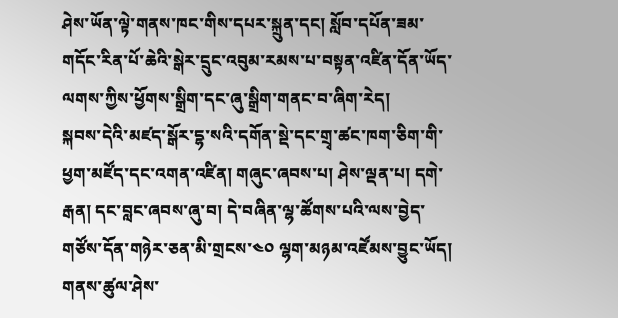ཤེས་ཡོན་ལྟེ་གནས་ཁང་གིས་དཔར་སྐྲུན་དང། སློབ་དཔོན་ཟམ་གདོང་རིན་པོ་ཆེའི་སྒེར་དྲུང་འབུམ་རམས་པ་བསྟན་འཛིན་དོན་ཡོད་ལགས་ཀྱིས་ཕྱོགས་སྒྲིག་དང་ཞུ་སྒྲིག་གནང་བ་ཞིག་རེད།
སྐབས་དེའི་མཛད་སྒོར་དྷ་སའི་དགོན་སྡེ་དང་གྲྭ་ཚང་ཁག་ཅིག་གི་ཕྱག་མཛོད་དང་འགན་འཛིན། གཞུང་ཞབས་པ། ཤེས་ལྡན་པ། དགེ་རྒན། དང་བླང་ཞབས་ཞུ་བ། དེ་བཞིན་ལྷ་ཚོགས་པའི་ལས་བྱེད་གཙོས་དོན་གཉེར་ཅན་མི་གྲངས་༤༠ ལྷག་མཉམ་འཛོམས་བྱུང་ཡོད།
གནས་ཚུལ་ཤེས་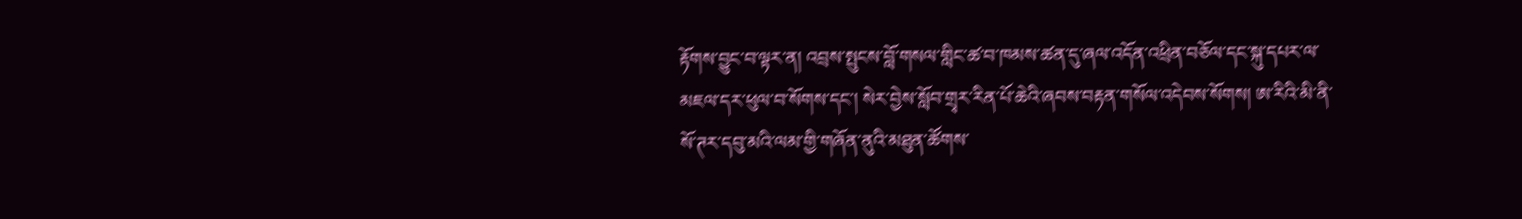རྟོགས་བྱུང་བ་ལྟར་ན། འབྲས་སྤུངས་བློ་གསལ་གླིང་ཚ་བ་ཁམས་ཚན་དུ་ཞལ་འདོན་འཕྲིན་བཅོལ་དང་སྐུ་དཔར་ལ་མཇལ་དར་ཕུལ་བ་སོགས་དང་། སེར་བྱེས་སློབ་གྲྭར་རིན་པོ་ཆེའི་ཞབས་བརྟན་གསོལ་འདེབས་སོགས། ཨ་རིའི་མི་ནི་སོ་ཊར་དབུ་མའི་ལམ་གྱི་གཞོན་ནུའི་མཐུན་ཚོགས་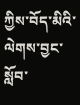ཀྱིས་བོད་མིའི་ལེགས་བྱང་སློབ་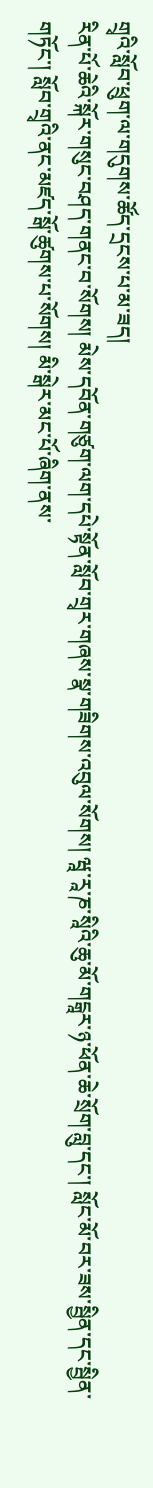གྲྭའི་སློབ་ཕྲུག་ལ་གདུགས་ཚོད་དྲངས་པ་མ་ཟད།
རིན་པོ་ཆེའི་སྐོར་གསུང་བཤད་གནང་བ་སོགས། མེས་དབོན་གཙུག་ལག་དཔེ་སྟོན་སློབ་གྲྭར་གཞས་སྣ་གཟིགས་འབུལ་སོགས། ཝཱ་རཱ་ཎ་སཱིའི་ཆུ་མོ་གངྒཱར་ཉ་ཕོན་ཆེ་སྲོག་བླུ་དང་། སློང་མོ་བར་ཟས་སྦྱིན་དང་སྦྱིན་གཏོང་། སློབ་གྲྭའི་ནང་མཛད་སྒོ་ཚུགས་པ་སོགས། མི་སྒེར་མང་པོ་ཞིག་ནས་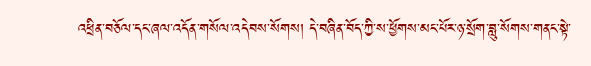འཕྲིན་བཅོལ་དང་ཞལ་འདོན་གསོལ་འདེབས་སོགས། དེ་བཞིན་བོད་ཀྱི་ས་ཕྱོགས་མང་པོར་ཉ་སྲོག་བླུ་སོགས་གནང་སྟེ་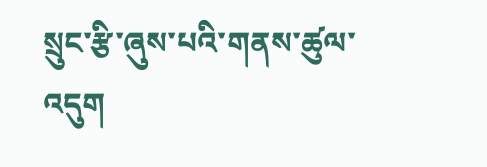སྲུང་རྩི་ཞུས་པའི་གནས་ཚུལ་འདུག